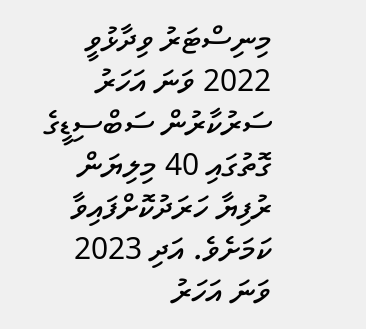މިނިސްޓަރު ވިދާޅުވީ 2022 ވަނަ އަހަރު ސަރުކާރުން ސަބްސިޑީގެ ގޮތުގައި 40 މިލިޔަން ރުފިޔާ ހަރަދުކޮށްފައިވާ ކަމަށެވެ. އަދި 2023 ވަނަ އަހަރު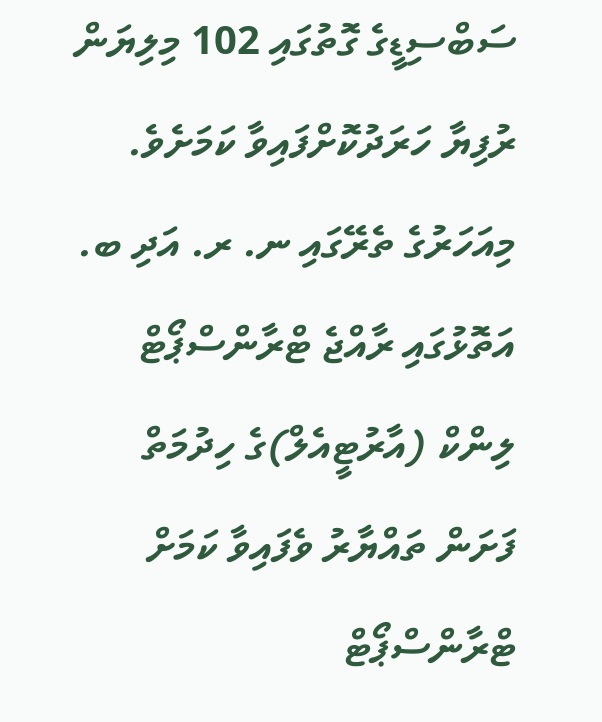ސަބްސިޑީގެ ގޮތުގައި 102 މިލިޔަން ރުފިޔާ ހަރަދުކޮށްފައިވާ ކަމަށެވެ.
މިއަހަރުގެ ތެރޭގައި ނ. ރ. އަދި ބ. އަތޮޅުގައި ރާއްޖެ ޓްރާންސްޕޯޓް ލިންކް (އާރުޓީއެލް)ގެ ހިދުމަތް ފަށަން ތައްޔާރު ވެފައިވާ ކަމަށް ޓްރާންސްޕޯޓް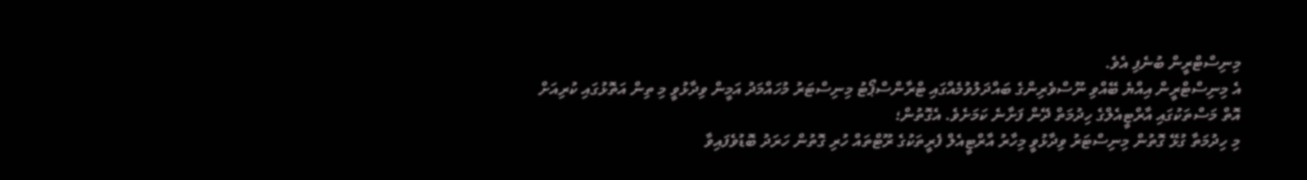މިނިސްޓްރީން ބުނެފި އެވެ.
އެ މިނިސްޓްރީން އިއްޔެ ބޭއްވި ނޫސްވެރިންގެ ބައްދަލުވުމެއްގައި ޓްރާންސްޕޯޓު މިނިސްޓަރު މުހައްމަދު އަމީން ވިދާޅުވީ މި ތިން އަތޮޅުގައި ކުރިއަށް އޮތް މަސްތަކުގައި އާރްޓީއެލްގެ ހިދުމަތް ދޭން ފަށާނެ ކަމަށެވެ. އެގޮތުން؛
މި ހިދުމަތާ ގުޅޭ ގޮތުން މިނިސްޓަރު ވިދާޅުވީ މިހާރު އާރްޓީއެލް ފެރީތަކުގެ ރޫޓްތައް ހުރި ގޮތުން ހަރަދު ބޮޑުވެފައިވާ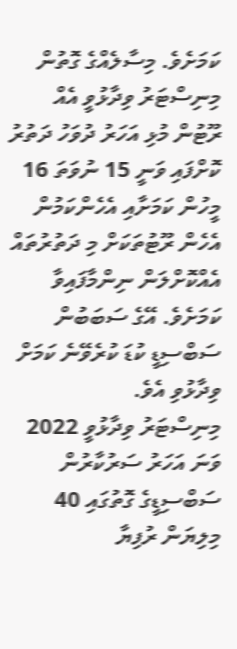ކަމަށެވެ. މިސާލެއްގެ ގޮތުން މިނިސްޓަރު ވިދާޅުވީ އެއް ރޫޓުން މުޅި އަހަރު ދުވަހު ދަތުރު ކޮށްފައި ވަނީ 15 ނުވަތަ 16 މީހުން ކަމަށާއި އެހެންކަމުން އެހެން ރޫޓުތަކަށް މި ދަތުރުތައް އެއްކޮށްލަން ނިންމާފައިވާ ކަމަށެވެ. އޭގެ ސަބަބުން ސަބްސިޑީ ކުޑަ ކުރެވޭނެ ކަމަށް ވިދާޅުވި އެވެ.
މިނިސްޓަރު ވިދާޅުވީ 2022 ވަނަ އަހަރު ސަރުކާރުން ސަބްސިޑީގެ ގޮތުގައި 40 މިލިޔަން ރުފިޔާ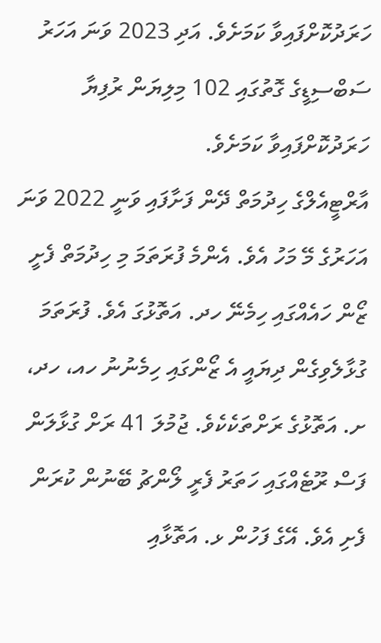ހަރަދުކޮށްފައިވާ ކަމަށެވެ. އަދި 2023 ވަނަ އަހަރު ސަބްސިޑީގެ ގޮތުގައި 102 މިލިޔަން ރުފިޔާ ހަރަދުކޮށްފައިވާ ކަމަށެވެ.
އާރްޓީއެލްގެ ހިދުމަތް ދޭން ފަށާފައި ވަނީ 2022 ވަނަ އަހަރުގެ މޭ މަހު އެވެ. އެންމެ ފުރަތަމަ މި ހިދުމަތް ފެށީ ޒޯން ހައެއްގައި ހިމެނޭ ހދ. އަތޮޅުގަ އެވެ. ފުރަތަމަ ގުޅާލެވިގެން ދިޔައީ އެ ޒޯންގައި ހިމެނުނު ހއ، ހދ، ށ. އަތޮޅުގެ ރަށްތަކެކެވެ. ޖުމުލަ 41 ރަށް ގުޅާލަން ފަސް ރޫޓެއްގައި ހަތަރު ފެރީ ލޯންޗު ބޭނުން ކުރަން ފެށި އެވެ. އޭގެ ފަހުން ޅ. އަތޮޅާއި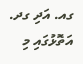ގއ. އަދި ގދ. އަތޮޅުގައި މި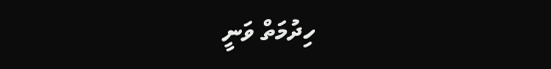ހިދުމަތް ވަނީ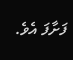ފަށާފަ އެވެ.